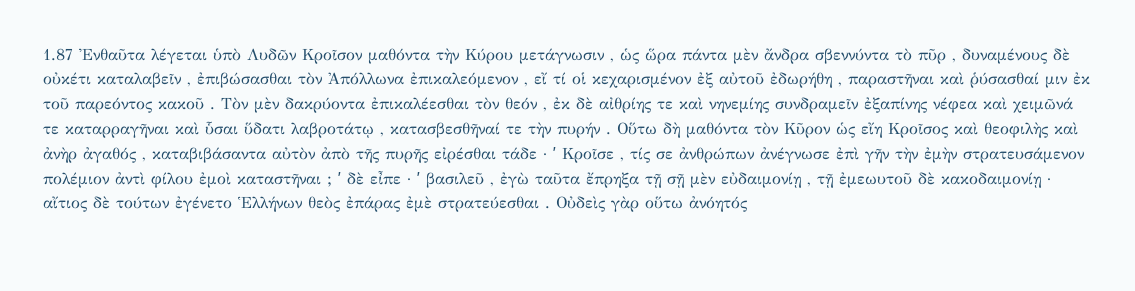1.87 Ἐνθαῦτα λέγεται ὑπὸ Λυδῶν Κροῖσον μαθόντα τὴν Κύρου μετάγνωσιν , ὡς ὥρα πάντα μὲν ἄνδρα σβεννύντα τὸ πῦρ , δυναμένους δὲ οὐκέτι καταλαβεῖν , ἐπιβώσασθαι τὸν Ἀπόλλωνα ἐπικαλεόμενον , εἴ τί οἱ κεχαρισμένον ἐξ αὐτοῦ ἐδωρήθη , παραστῆναι καὶ ῥύσασθαί μιν ἐκ τοῦ παρεόντος κακοῦ . Τὸν μὲν δακρύοντα ἐπικαλέεσθαι τὸν θεόν , ἐκ δὲ αἰθρίης τε καὶ νηνεμίης συνδραμεῖν ἐξαπίνης νέφεα καὶ χειμῶνά τε καταρραγῆναι καὶ ὗσαι ὕδατι λαβροτάτῳ , κατασβεσθῆναί τε τὴν πυρήν . Οὕτω δὴ μαθόντα τὸν Κῦρον ὡς εἴη Κροῖσος καὶ θεοφιλὴς καὶ ἀνὴρ ἀγαθός , καταβιβάσαντα αὐτὸν ἀπὸ τῆς πυρῆς εἰρέσθαι τάδε · ʹ Κροῖσε , τίς σε ἀνθρώπων ἀνέγνωσε ἐπὶ γῆν τὴν ἐμὴν στρατευσάμενον πολέμιον ἀντὶ φίλου ἐμοὶ καταστῆναι ; ʹ δὲ εἶπε · ʹ βασιλεῦ , ἐγὼ ταῦτα ἔπρηξα τῇ σῇ μὲν εὐδαιμονίῃ , τῇ ἐμεωυτοῦ δὲ κακοδαιμονίῃ · αἴτιος δὲ τούτων ἐγένετο Ἑλλήνων θεὸς ἐπάρας ἐμὲ στρατεύεσθαι . Οὐδεὶς γὰρ οὕτω ἀνόητός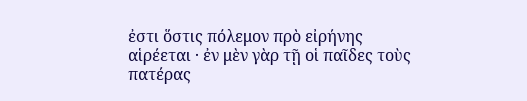ἐστι ὅστις πόλεμον πρὸ εἰρήνης αἱρέεται · ἐν μὲν γὰρ τῇ οἱ παῖδες τοὺς πατέρας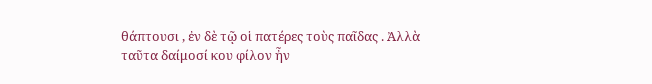θάπτουσι , ἐν δὲ τῷ οἱ πατέρες τοὺς παῖδας . Ἀλλὰ ταῦτα δαίμοσί κου φίλον ἦν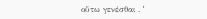οὕτω γενέσθαι . ʹ